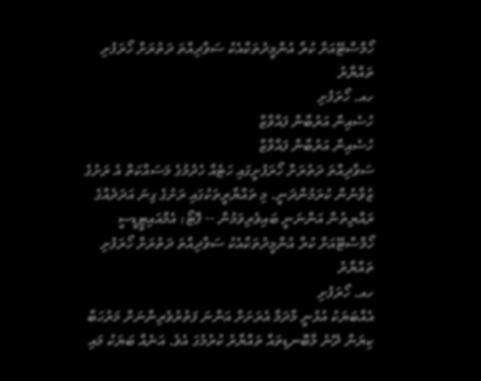ހޯމްސްޓޭއަށް ކުރާ އުންމީދުތަކާއެކު ސަވާދިއްތަ ދަތުރަށް ހޯރަފުށި ތައްޔާރު
ހއ. ހޯރަފުށި
ހުސެއިން އަރުބާން ފައްވާޒް
ހުސެއިން އަރުބާން ފައްވާޒް
ސަވާދިއްތަ ދަތުރަށް ހޯރަފުށީގައި ހަޓެއް ހެދުމުގެ މަސައްކަތް އެ ރަށުގެ ޒުވާނުން ކުރަމުންދަނީ. މި ތައްޔާރީތަކުގައި ރަށުގެ ގިނަ އަދަދެއްގެ ރައްޔިތުން އަންނަނީ ބައިވެރިވަމުން -- ފޮޓޯ: އެމްއައިޓީޑީސީ
ހޯމްސްޓޭއަށް ކުރާ އުންމީދުތަކާއެކު ސަވާދިއްތަ ދަތުރަށް ހޯރަފުށި ތައްޔާރު
ހއ. ހޯރަފުށި
އެއްބަޔަކު އުޅުނީ މާދަމާ އެރަށަށް އަންނަ ފަތުރުވެރިންނަށް މަރުހަބާ ކިޔަން ދޭނެ މާބޮނޑިތައް ތައްޔާރު ކުރުމުގަ އެވެ. އަނެއް ބަޔަކު މައި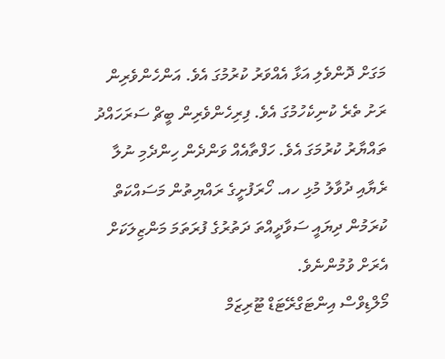މަގަށް ދޮންވެލި އަޅާ އެއްވަރު ކުރުމުގަ އެވެ. އަންހެންވެރިން ރަށު ތެރެ ކުނިކެހުމުގަ އެވެ. ފިރިހެންވެރިން ބީޗް ސަރަހައްދު ތައްޔާރު ކުރުމަގަ އެވެ. ހަފްތާއެއް ވަންދެން ހިންދެމި ނުލާ ރެޔާއި ދުވާލު މުޅި ހއ. ހޯރަފުށީގެ ރައްޔިތުން މަސައްކަތް ކުރަމުން ދިޔައީ ސަވާދީއްތަ ދަތުރުގެ ފުރަތަމަ މަންޒިލަކަށް އެރަށް ވުމުންނެވެ.
މޯލްޑިވްސް އިންޓަގްރޭޓަޑް ޓޫރިޒަމް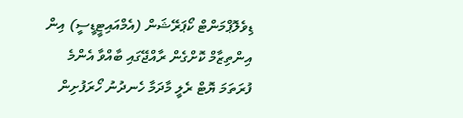ޑިވެލޮޕްމަންޓް ކޯޕަރޭޝަން (އެމްއައިޓީޑީސީ) އިން އިންތިޒާމް ކޮށްގެން ރާއްޖޭގައި ބާއްވާ އެންމެ ފުރަތަމަ ޔޮޓް ރެލީ މާދަމާ ހެނދުނު ހޯރަފުށިން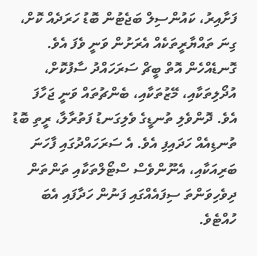ފަށާއިރު، ކައުންސިލް ބަޖެޓުން ބޮޑު ހަރަދެއް ކޮށް، ގިނަ ތައްޔާރީތަކެއް އެރަށުން ވަނީ ވެފަ އެވެ. ގޮނޑެއްހެން އޮތް ބީޗް ސަރަހައްދު ސާފުކޮށް، އުދޯލިތަކާއި، މޭޒުތަކާއި، ބެންޗުތައް ވަނީ ޖަހާފަ އެވެ. ދޮންވެލި ތުނޑީގެ ވެލިގަނޑު ފަތުރާލާ، ރީތި ބޮޑު ތުނޑިއެއް ހަދައިފި އެވެ. އެ ސަރަހައްދުގައި ފާހަނަ ބަރިއަކާއި، އެނޫންވެސް ސްޓޯލްތަކާއި ތަންތަން ދިވެހިވަންތަ ސިފައެއްގައި ފަނުން ހަދާފައި އެބަ ހުއްޓެވެ.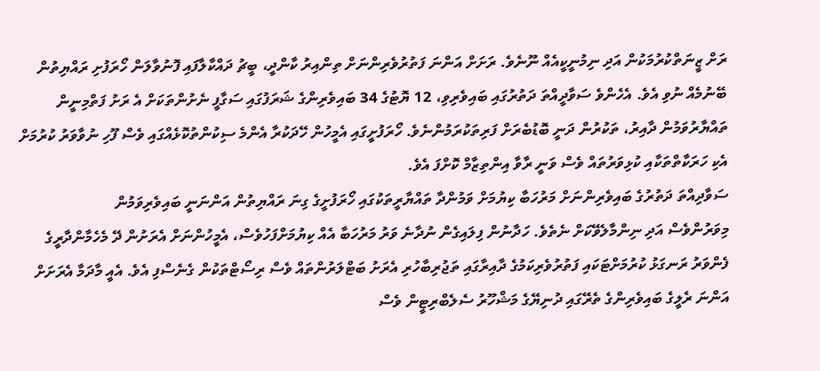ރަށް ޒީނަތްކުރުމަކުން އަދި ނިމުނީކީއެއް ނޫނެވެ. ރަށަށް އަންނަ ފަތުރުވެރިންނަށް ތިންއިރު ކާންދީ، ބީޗު ދައްކާލާފައި ފޮނުވާލަން ހޯރަފުށި ރައްޔިތުން ބޭނުމެއް ނުވި އެވެ. އެހެންވެ ސަވާދީއްތަ ދަތުރުގައި ބައިވެރިވި، 12 ޔޮޓުގެ 34 ބައިވެރިންގެ ޝަރަފުގައި ސަގާފީ ނެށުންތަކަށް އެ ރަށު ފަތްމިނީން ތައްޔާރުވަމުން ދާއިރު، ތަކުރުން ދަނީ ބޮޑުބެރަށް ފަރިތަކުރަމުންނެވެ. ހޯރަފުށީގައި އެމީހުން ހޭދަކުރާ އެންމެ ސިކުންތުކޮޅެއްގައި ވެސް ފޫހި ނުވާވަރު ކުރުމަށް އެކި ހަރަކާތްތަކާއި ކުޅިވަރުތައް ވެސް ވަނީ ރާވާ އިންތިޒާމް ކޮށްފަ އެވެ.
ސަވާދިއްތަ ދަތުރުގެ ބައިވެރިންނަށް މަރުހަބާ ކިޔުމަށް ވަމުންދާ ތައްޔާރީތަކުގައި ހޯރަފުށީގެ ގިނަ ރައްޔިތުން އަންނަނީ ބައިވެރިވަމުން
މިވަރުންވެސް އަދި ނިންމާލެވޭކަށް ނެތެވެ. ހަދާނުން ފިލައިގެން ނުދާނެ ވަރު މަރުހަބާ އެއް ކިޔުމަށްފަހުވެސް، އެމީހުންނަށް އެރަށުން ދޭ މެހެމާންދާރީގެ ފެންވަރު ރަނގަޅު ކުރުމަށްޓަކައި ފަތުރުވެރިކަމުގެ ދާއިރާގައި ތަޖުރިބާހުރި އެރަށު ބަޓްލަރުންތައް ވެސް ރިސޯޓްތަކުން ގެނެސްފި އެވެ. އެއީ މާދަމާ އެރަށަށް އަންނަ ރެލީގެ ބައިވެރިންގެ ތެރޭގައި ދުނިޔޭގެ މަޝްހޫރު ސެލެބްރިޓީން ވެސް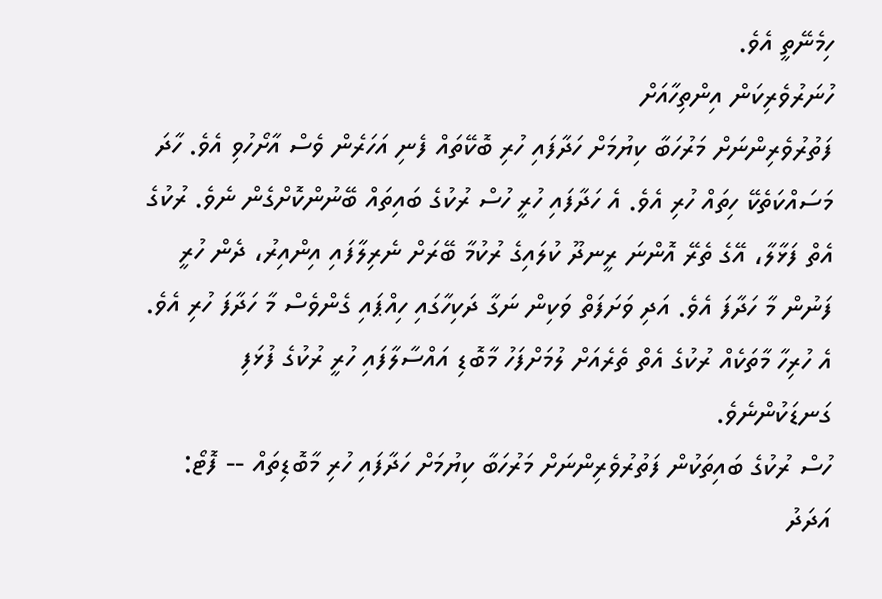ހިމެނޭތީ އެވެ.
ހުނަރުވެރިކަން އިންތިހާއަށް
ފަތުރުވެރިންނަށް މަރުހަބާ ކިޔުމަށް ހަދާފައި ހުރި ބޮކޭތައް ފެނި އަހަރެން ވެސް އާށޯހުވި އެވެ. ހާދަ މަސައްކަތެކޭ ހިތައް ހުރި އެވެ. އެ ހަދާފައި ހުރީ ހުސް ރުކުގެ ބައިތައް ބޭނުންކޮށްގެން ނެވެ. ރުކުގެ އެތް ފަޅާލާ، އޭގެ ތެރޭ އޮންނަ ރީނދޫ ކުލައިގެ ރުކުމާ ބޭރަށް ނެރިލާފައި އިންއިރު، ދެން ހުރީ ފަނުން މާ ހަދާފަ އެވެ. އަދި ވަށަފަތް ވަކިން ނަގާ ދަކިހާގައި ހިއްޕައި ގެންވެސް މާ ހަދާފަ ހުރި އެވެ. އެ ހުރިހާ މާތަކެއް ރުކުގެ އެތް ތެރެއަށް ލުމަށްފަހު މާބޮޑި އައްސާލާފައި ހުރީ ރުކުގެ ފުޅަފި ގަނޑަކުންނެވެ.
ހުސް ރުކުގެ ބައިތަކުން ފަތުރުވެރިންނަށް މަރުހަބާ ކިޔުމަށް ހަދާފައި ހުރި މާބޮޑިތައް -- ފޮޓޯ: އަދަދު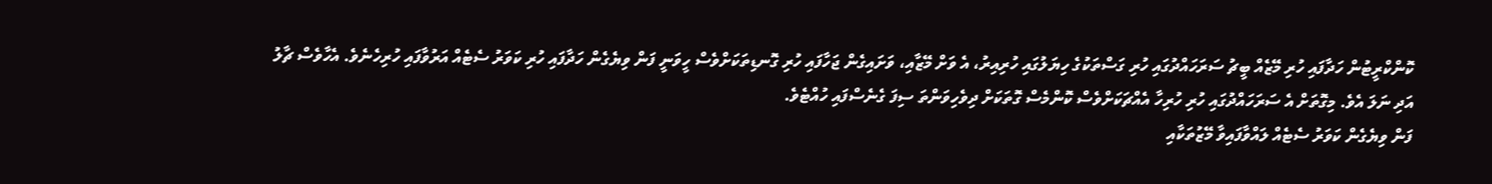ކޮންކްރީޓުން ހަދާފައި ހުރި މޭޒެއް ބީޗު ސަރަހައްދުގައި ހުރި ގަސްތަކުގެ ހިޔަލުގައި ހުރިއިރު، އެ ވަށް މޭޒާއި، ވަށައިގެން ޖަހާފައި ހުރި ގޮނޑިތަކަށްވެސް ހީވަނީ ފަން ވިޔެގެން ހަދާފައި ހުރި ކަވަރު ސެޓެއް އަރުވާފައި ހުރިހެނެވެ. އެހާވެސް ޗާލު އަދި ނަލަ އެވެ. މިގޮތަށް އެ ސަރަހައްދުގައި ހުރި ހުރިހާ އެއްޗަކަށްވެސް ކޮންމެސް ގޮތަކަށް ދިވެހިވަންތަ ސިފަ ގެނެސްފައި ހުއްޓެވެ.
ފަން ވިޔެގެން ކަވަރު ސެޓެއް ލައްވާފައިވާ މޭޒުތަކާއި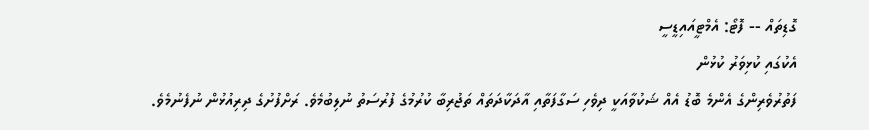ގޮޑިތައް -- ފޮޓޯ: އެމްޓީއައިޑީސީ
އެކުގައި ކުޅިވަރު ކުޅުން
ފަތުރުވެރިންގެ އެންމެ ބޮޑު އެއް ޝަކުވާއަކީ ދިވެހި ސަގާފަތާއި އާދަކާދަތައް ތަޖުރިބާ ކުރުމުގެ ފުރުސަތު ނުލިބުމެވެ. ރަށްފުށުގެ ދިރިއުޅުން ނުފެނުމެވެ.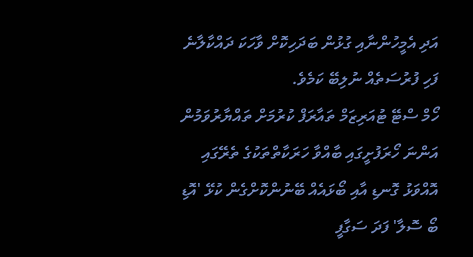އަދި އެމީހުންނާއި ގުޅުން ބަދަހިކޮށް ވާހަކަ ދައްކާލާނެ ފަހި ފުރުސަތެއް ނުލިބޭ ކަމެވެ.
ހޯމް ސްޓޭ ޓުއަރިޒަމް ތައާރަފް ކުރުމަށް ތައްޔާރުވަމުން އަންނަ ހޯރަފުށީގައި ބާއްވާ ހަރަކާތްތަކުގެ ތެރޭގައި އޮއްވަޅު ގޮނޑި އާއި ބޯޅައެއް ބޭނުންކޮށްގެން ކުޅޭ 'އޮޑި ބޯ ސޮލާ' ފަދަ ސަގާފީ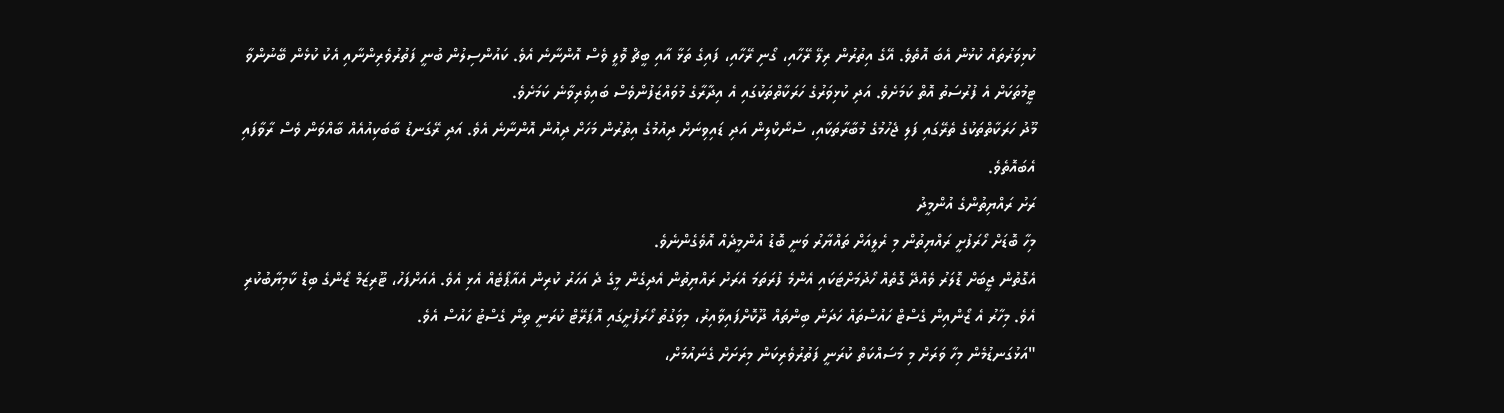ކުޅިވަރުތައް ކުޅުން އެބަ އޮތެވެ. އޭގެ އިތުރުން ރިލޭ ރޭހާއި، ގޯނި ރޭހާއި، ފައިގެ ތަޅާ އާއި ބީޗް ވޮލީ ވެސް އޮންނާނެ އެވެ. ކައުންސިލުން ބުނީ ފަތުރުވެރިންނާއި އެކު ކުޅެން ބޭނުންވާ ޓީމުތަކަށް އެ ފުރުސަތު އޮތް ކަމަށެވެ. އަދި ކުޅިވަރުގެ ހަރަކާތްތަކުގައި އެ އިދާރާގެ މުވައްޒަފުންވެސް ބައިވެރިވާނެ ކަމަށެވެ.
މޫދު ހަރަކާތްތަކުގެ ތެރޭގައި ފަލި ޖެހުމުގެ މުބާރާތަކާއި، ސްނޯކްލިން އަދި ޑައިވިނަށް ދިއުމުގެ އިތުރުން މަހަށް ދިއުން އޮންނާނެ އެވެ. އަދި ރޭގަނޑު ބާބަކިއުއެއް ބާއްވަން ވެސް ރާވާފައި އެބައޮތެވެ.
ރަށު ރައްޔިތުންގެ އުންމީދު
މިހާ ބޮޑަށް ހޯރަފުށީ ރައްޔިތުން މި ރެލީއަށް ތައްޔާރު ވަނީ ބޮޑު އުންމީދެއް އޮވެގެންނެވެ.
އެގޮތުން ޖީބަށް ޑޮލަރު ވެއްދޭ ގޮތެއް ހޯދުމަށްޓަކައި އެންމެ ފުރަތަމަ އެރަށު ރައްޔިތުން އެދިގެން މީގެ ދެ އަހަރު ކުރިން އެއާޕޯޓެއް އެޅި އެވެ. އެއަށްފަހު، ޓޫރިޒަމް ޒޯންގެ ބިޑް ކާމިޔާބުކުރި އެވެ. މިހާރު އެ ޒޯންއިން ގެސްޓް ހައުސްތައް ހަދަން ބިންތައް ދޫކޮށްފައިވާއިރު، މިވަގުތު ހޯރަފުށީގައި އޮޕަރޭޓް ކުރަނީ ތިން ގެސްޓު ހައުސް އެވެ.
"އަޅުގަނޑުމެން މިހާ ވަރަށް މި މަސައްކަތް ކުރަނީ ފަތުރުވެރިކަން މިރަށަށް ގެނައުމަށް،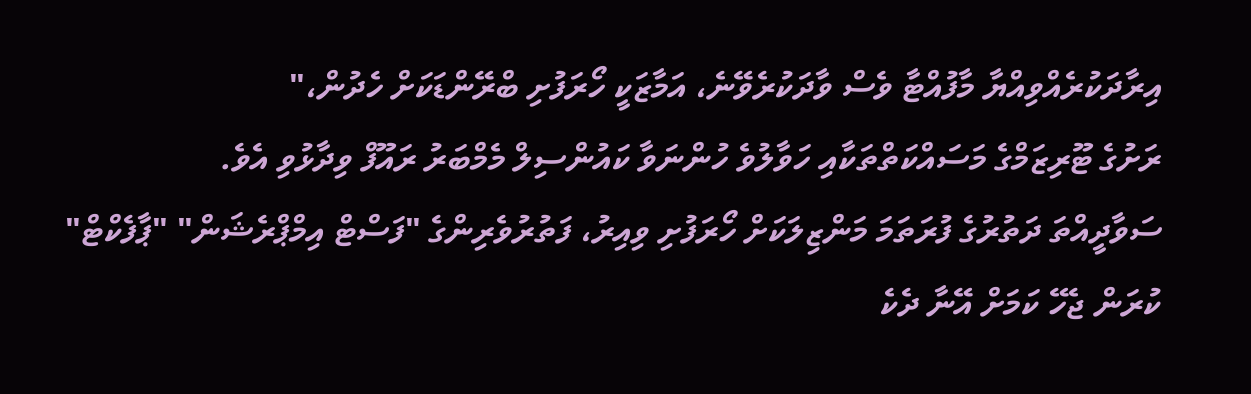އިރާދަކުރެއްވިއްޔާ މާފުއްޓާ ވެސް ވާދަކުރެވޭނެ، އަމާޒަކީ ހޯރަފުށި ބްރޭންޑަކަށް ހެދުން،"
ރަށުގެ ޓޫރިޒަމްގެ މަސައްކަތްތަކާއި ހަވާލުވެ ހުންނަވާ ކައުންސިލް މެމްބަރު ރައޫފް ވިދާޅުވި އެވެ.
ސަވާދީއްތަ ދަތުރުގެ ފުރަތަމަ މަންޒިލަކަށް ހޯރަފުށި ވިއިރު، ފަތުރުވެރިންގެ "ފަސްޓް އިމްޕްރެޝަން" "ޕާފެކްޓް" ކުރަން ޖެހޭ ކަމަށް އޭނާ ދެކެ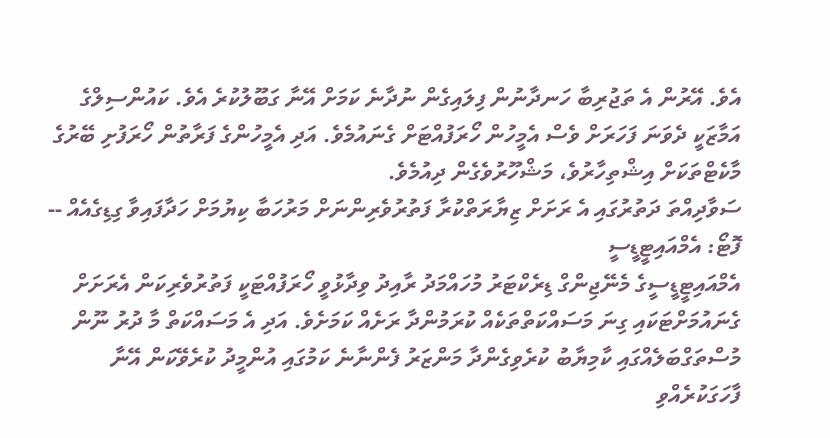އެވެ. އޭރުން އެ ތަޖުރިބާ ހަނދާނުން ފިލައިގެން ނުދާނެ ކަމަށް އޭނާ ގަބޫލުކުރެ އެވެ. ކައުންސިލްގެ އަމާޒަކީ ދެވަނަ ފަހަރަށް ވެސް އެމީހުން ހޯރަފުއްޓަށް ގެނައުމެވެ. އަދި އެމީހުންގެ ފަރާތުން ހޯރަފުށި ބޭރުގެ މާކެޓްތަކަށް އިޝްތިހާރުވެ، މަޝްހޫރުވެގެން ދިއުމެވެ.
ސަވާދިއްތަ ދަތުރުގައި އެ ރަށަށް ޒިޔާރަތްކުރާ ފަތުރުވެރިންނަށް މަރުހަބާ ކިޔުމަށް ހަދާފައިވާ ގިޑިގެއެއް -- ފޮޓޯ: އެމްއައިޓީޑީސީ
އެމްއައިޓީޑީސީގެ މެނޭޖިންގް ޑިރެކްޓަރު މުހައްމަދު ރާއިދު ވިދާޅުވީ ހޯރަފުއްޓަކީ ފަތުރުވެރިކަން އެރަށަށް ގެނައުމަށްޓަކައި ގިނަ މަސައްކަތްތަކެއް ކުރަމުންދާ ރަށެއް ކަމަށެވެ. އަދި އެ މަސައްކަތް މާ ދުރު ނޫން މުސްތަގްބަލެއްގައި ކާމިޔާބު ކުރެވިގެންދާ މަންޒަރު ފެންނާނެ ކަމުގައި އުންމީދު ކުރެވޭކަން އޭނާ ފާހަގަކުރެއްވި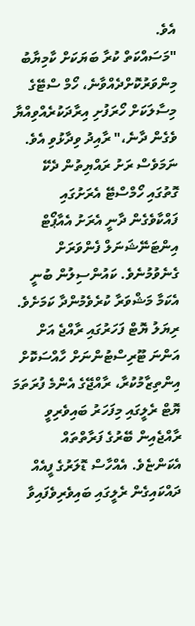އެވެ.
"މަސައްކަތް ކުރާ ބަޔަކަށް ކާމިޔާބު މިންވަރުކޮށްދެއްވާނެ، ހޯމް ސްޓޭގެ މިސާލަކަށް ހޯރަފުށި އިރާދަކުރެއްވިއްޔާ ވެގެން ދާނެ،" ރާއިދު ވިދާޅުވި އެވެ.
ނަމަވެސް ރަށު ރައްޔިތުން ދެކޭ ގޮތުގައި ހޯމްސްޓޭ އެރަށުގައި ފައްކާވެގެން ދާނީ އެރަށު އެއާޕޯޓް އިންޓަނޭޝަނަލް ފެންވަރަށް ގެނެވުމުނެވެ. ކައުންސިލުން ބުނީ އެކަމާ މަޝްވަރާ ކުރެވެމުންދާ ކަމަށެވެ.
ރިޔަލު ޔޮޓް ފަހަރުގައި ރާއްޖެ އަށް އަންނަ ޓޫރިސްޓުންނަށް ހާއްސަކޮށް އިންތިޒާމުކުރާ، ރާއްޖޭގެ އެންމެ ފުރަތަމަ ޔޮޓް ރެލީގައި މިފަހަރު ބައިވެރިވީ ރާއްޖެއިން ބޭރުގެ ފަރާތްތައް އެކަންޏެވެ. އެއްހާސް ޑޮލަރުގެ ފީއެއް ދައްކައިގެން ރެލީގައި ބައިވެރިވެފައިވާ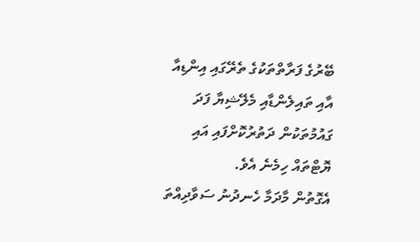ބޭރުގެ ފަރާތްތަކުގެ ތެރޭގައި އިންޑިއާ އާއި ތައިލެންޑާއި މެލޭޝިޔާ ފަދަ ގައުމުތަކުން ދަތުރުކޮށްފައި އައި ޔޮޓްތައް ހިމެނެ އެވެ.
އެގޮތުން މާދަމާ ހެނދުނު ސަވާދިއްތަ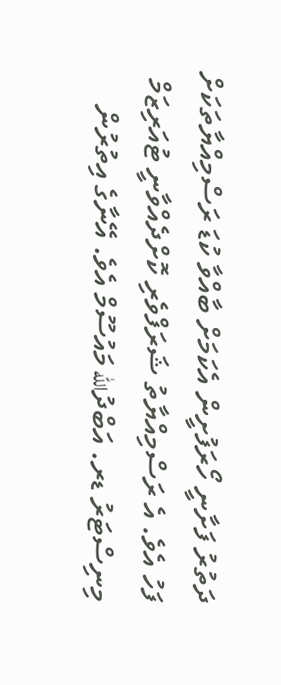ދަތުރު ފަށާނީ ހޯރަފުށީން އެކަމަށް ބާއްވާ ކުޑަ ރަސްމިއްޔާތަކަށް ފަހު އެވެ. އެ ރަސްމިއްޔާތު ޝަރަފްވެރި ކޮށްދެއްވާނީ ޓުއަރިޒަމް މިނިސްޓަރު ޑރ. އަބްދުالله މައުސޫމް އެވެ. އޭނާގެ އިތުރުން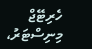ހެރިޓޭޖް މިނިސްޓަރު،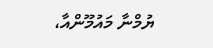ޔުމްނާ މައުމޫންއާ،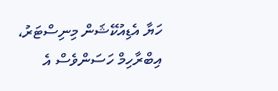ހަޔާ އެޑިއުކޭޝަން މިނިސްޓަރު، އިބްރާހިމް ހަސަންވެސް އެ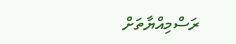ރަސްމިއްޔާތަށް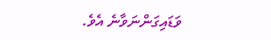ވަޑައިގަންނަވާނެ އެވެ.